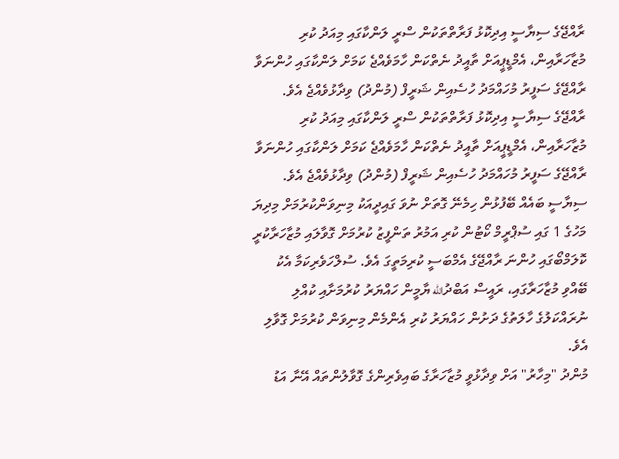ރާއްޖޭގެ ސިޔާސީ އިދިކޮޅު ފަރާތްތަކުން ސްރީ ލަންކާގައި މިއަދު ކުރި މުޒާހަރާއިން، އެމްޑީޕީއަށް ތާއީދު ނެތްކަން ހާމަވެއްޖެ ކަމަށް ލަންކާގައި ހުންނަވާ ރާއްޖޭގެ ސަފީރު މުހައްމަދު ހުސެއިން ޝަރީފް (މުންދު) ވިދާޅުވެއްޖެ އެވެ.
ރާއްޖޭގެ ސިޔާސީ އިދިކޮޅު ފަރާތްތަކުން ސްރީ ލަންކާގައި މިއަދު ކުރި މުޒާހަރާއިން، އެމްޑީޕީއަށް ތާއީދު ނެތްކަން ހާމަވެއްޖެ ކަމަށް ލަންކާގައި ހުންނަވާ ރާއްޖޭގެ ސަފީރު މުހައްމަދު ހުސެއިން ޝަރީފް (މުންދު) ވިދާޅުވެއްޖެ އެވެ.
ސިޔާސީ ބައެއް ބޭފުޅުން ހިމެނޭ ގޮތަށް ނުވަ ގައިދީއަކު މިނިވަންކުރުމަށް މިދިޔަ މަހުގެ 1 ގައި ސުޕްރީމް ކޯޓުން ކުރި އަމުރު ތަންފީޒު ކުރުމަށް ގޮވާލައި މުޒާހަރާކުރީ ކޮލަމްބޯގައި ހުންނަ ރާއްޖޭގެ އެމްބަސީ ކުރިމަތީގަ އެވެ. ސުލްހަވެރިކަމާ އެކު ބޭއްވި މުޒާހަރާގައި، ރައީސް އަބްދުالله ޔާމީން ހައްޔަރު ކުރުމަށާއި ކުއްލި ނުރައްކަލުގެ ހާލަތުގެ ދަށުން ހައްޔަރު ކުރި އެންމެން މިނިވަން ކުރުމަށް ގޮވާލި އެވެ.
މުންދު "މިހާރު" އަށް ވިދާޅުވީ މުޒާހަރާގެ ބައިވެރިންގެ ގޮވާލުންތައް އޭނާ އަޑު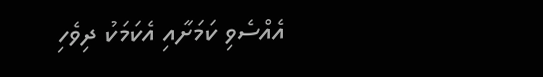އެއްސެވި ކަމަށާއި އެކަމަކު ދިވެހި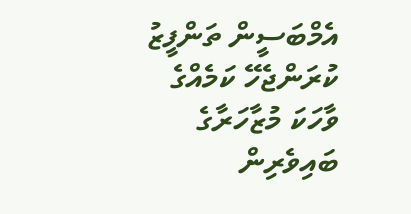އެމްބަސީން ތަންފީޒު ކުރަންޖެހޭ ކަމެއްގެ ވާހަކަ މުޒާހަރާގެ ބައިވެރިން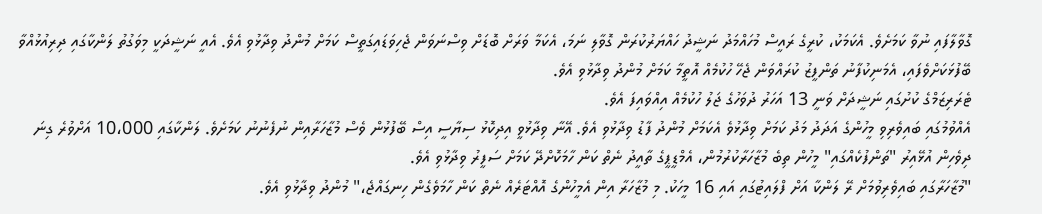ގޮވާލާފައި ނުވާ ކަމަށެވެ. އެކަމަކު، ކުރީގެ ރައީސް މުހައްމަދު ނަޝީދު ހައްޔަރުކުރަން ގޮވާލި ނަމަ، އެކަމާ ވަރަށް ބޮޑަށް ވިސްނަވަން ޖެހިވަޑައިގަތީސް ކަމަށް މުންދު ވިދާޅުވި އެވެ. އެއީ ނަޝީދަކީ މިވަގުތު ލަންކާގައި ދިރިއުޅުއްވާ ބޭފުޅަކަށްވެފައި، އެމަނިކުފާނު ތަންފީޒު ކުރައްވަން ޖެހޭ ހުކުމެއް އޮތީމާ ކަމަށް މުންދު ވިދާޅުވި އެވެ.
ޓެރަރިޒަމްގެ ކުށުގައި ނަޝީދަށް ވަނީ 13 އަހަރު ދުވަހުގެ ޖަލު ހުކުމެއް އިއްވައިފަ އެވެ.
އެއްވުމުގައި ބައިވެރިވި މީހުންގެ އަދަދު މަދު ކަމަށް ވިދާޅުވެ އެކަމަށް މުންދު ފާޑު ވިދާޅުވި އެވެ. އޭނާ ވިދާޅުވީ އިދިކޮޅު ސިޔާސީ އިސް ބޭފުޅުން ވެސް މުޒާހަރާއިން ނުފެނުނު ކަމަށެވެ. ލަންކާގައި 10،000 އަށްވުރެ ގިނަ ދިވެހިން އުޅޭއިރު "ތަންފުކެއްގައި" މީހުން ތިބެ މުޒާހަރާކުރުމުން، އެމްޑީޕީގެ ތާއީދު ނެތް ކަން ހާމަކޮށްދޭ ކަމަށް ސަފީރު ވިދާޅުވި އެވެ.
"މުޒާހަރާގައި ބައިވެރިވުމަށް ރޭ ލަންކާ އަށް ފްލައިޓުގައި އައި 16 މީހަކު. މި މުޒާހަރާ އިން އެމީހުންގެ އޮއްޓަރެއް ނެތް ކަން ހާމަވެގެން ހިނގައްޖެ،" މުންދު ވިދާޅުވި އެވެ.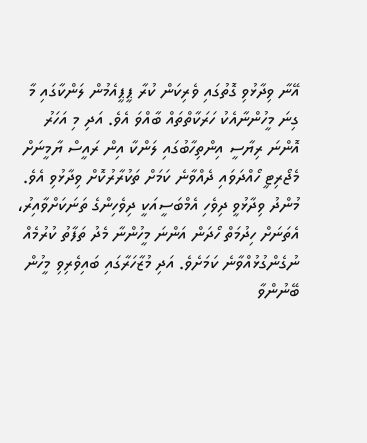އޭނާ ވިދާޅުވި ގޮތުގައި ވެރިކަން ކުރާ ޕީޕީއެމުން ލަންކާގައި މާ ގިނަ މީހުންނާއެކު ހަރަކާތްތައް ބާއްވަ އެވެ. އަދި މި އަހަރު އޮންނަ ރިޔާސީ އިންތިހާބުގައި ލަންކާ އިން ރައީސް ޔާމީނަށް މެޖޯރިޓީ ހޯއްދަވައި ދެއްވާނެ ކަމަށް ތަކުރާރުކޮށް ވިދާޅުވި އެވެ.
މުންދު ވިދާޅުވީ ދިވެހި އެމްބަސީއަކީ ދިވެހިންގެ ތަނަކަށްވާއިރު، އެތަނަށް ހިދުމަތް ހޯދަން އަންނަ މީހުންނާ މެދު ތަފާތު ކުރުމެއް ނުގެންގުޅުއްވާނެ ކަމަށެވެ. އަދި މުޒާހަރާގައި ބައިވެރިވި މީހުން ބޭނުންވާ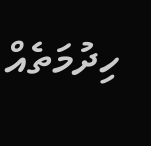ހިދުމަތެއް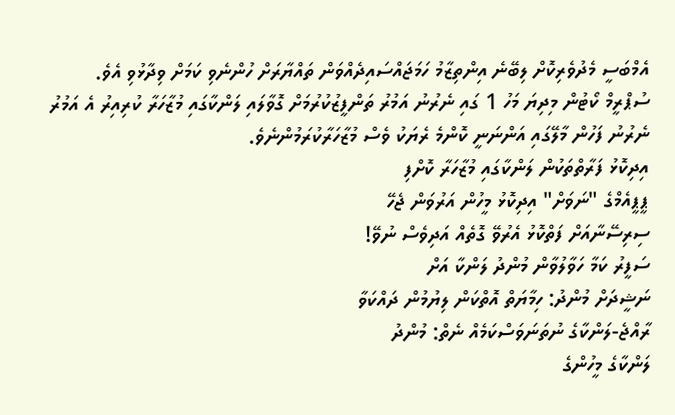އެމްބަސީ މެދުވެރިކޮށް ލިބޭނެ އިންތިޒާމު ހަމަޖައްސައިދެއްވަން ތައްޔާރަށް ހުންނެވި ކަމަށް ވިދާޅުވި އެވެ.
ސުޕްރީމް ކޯޓުން މިދިޔަ މަހު 1 ގައި ނެރުނު އަމުރު ތަންފީޒުކުރުމަށް ގޮވާލައި ލަންކާގައި މުޒާހަރާ ކުރިއިރު އެ އަމުރު ނެރުނު ފަހުން މާލޭގައި އަންނަނީ ކޮންމެ ރެޔަކު ވެސް މުޒާހަރާކުރަމުންނެވެ.
އިދިކޮޅު ފަރާތްތަކުން ލަންކާގައި މުޒާހަރާ ކޮށްފި
ޕީޕީއެމްގެ "ނަވަށް" އިދިކޮޅު މީހުން އަރުވަން ޖެހޭ
ސިރިސޭނާއަށް ފަތްކޮޅު އެރުވޭ ގޮތެއް އަދިވެސް ނުވޭ!
ސަފީރު ކަމާ ހަވާލުވާން މުންދު ލަންކާ އަށް
ނަޝީދަށް މުންދު: ހިމާޔަތް އޮތްކަން ލިޔުމުން ދައްކަވާ
ރާއްޖެ-ލަންކާގެ ނުތަނަވަސްކަމެއް ނެތް: މުންދު
ލަންކާގެ މީހުންގެ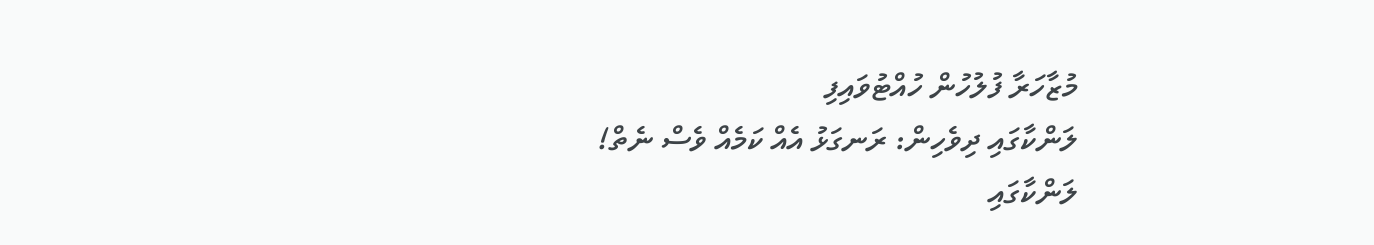މުޒާހަރާ ފުލުހުން ހުއްޓުވައިފި
ލަންކާގައި ދިވެހިން: ރަނގަޅު އެއް ކަމެއް ވެސް ނެތް!
ލަންކާގައި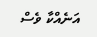އަނެއްކާ ވެސް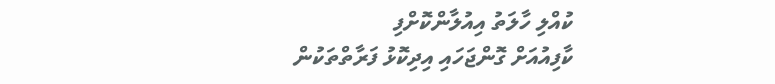ކުއްލި ހާލަތު އިއުލާންކޮށްފި
ކާފިއުއަށް ގޮންޖަހައި އިދިކޮޅު ފަރާތްތަކުން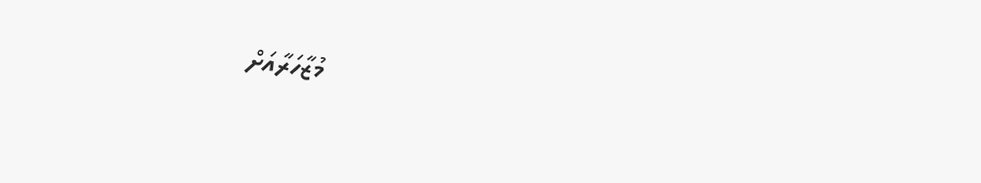މުޒާހަރާއަށް